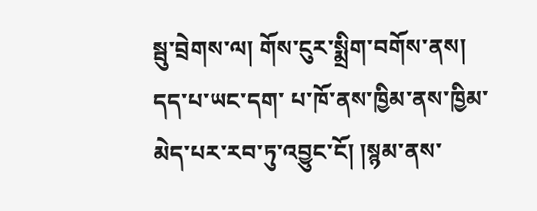སྦུ་བྲེགས་ལ། གོས་ངུར་སྨྲིག་བགོས་ནས། དད་པ་ཡང་དག་ པ་ཁོ་ནས་ཁྱིམ་ནས་ཁྱིམ་མེད་པར་རབ་ཏུ་འབྱུང་ངོ། །སྙམ་ནས་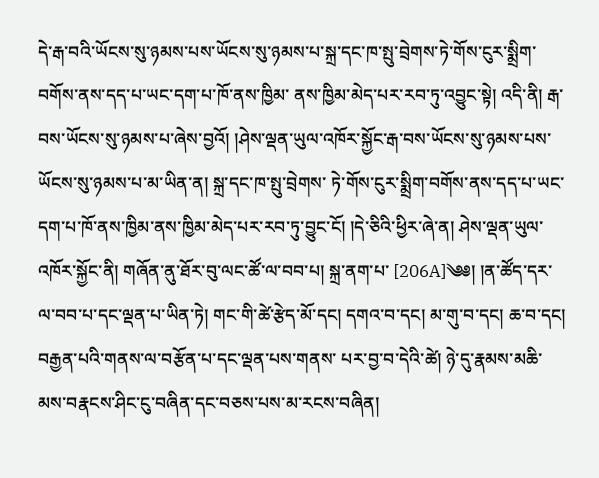དེ་རྒ་བའི་ཡོངས་སུ་ཉམས་པས་ཡོངས་སུ་ཉམས་པ་སྐྲ་དང་ཁ་སྤུ་བྲེགས་ཏེ་གོས་ངུར་སྨྲིག་བགོས་ནས་དད་པ་ཡང་དག་པ་ཁོ་ནས་ཁྱིམ་ ནས་ཁྱིམ་མེད་པར་རབ་ཏུ་འབྱུང་སྟེ། འདི་ནི། རྒ་བས་ཡོངས་སུ་ཉམས་པ་ཞེས་བྱའོ། །ཤེས་ལྡན་ཡུལ་འཁོར་སྐྱོང་རྒ་བས་ཡོངས་སུ་ཉམས་པས་ཡོངས་སུ་ཉམས་པ་མ་ཡིན་ན། སྐྲ་དང་ཁ་སྤུ་བྲེགས་ ཏེ་གོས་ངུར་སྨྲིག་བགོས་ནས་དད་པ་ཡང་དག་པ་ཁོ་ནས་ཁྱིམ་ནས་ཁྱིམ་མེད་པར་རབ་ཏུ་བྱུང་ངོ། །དེ་ཅིའི་ཕྱིར་ཞེ་ན། ཤེས་ལྡན་ཡུལ་འཁོར་སྐྱོང་ནི། གཞོན་ནུ་ཐོར་བུ་ལང་ཚོ་ལ་བབ་པ། སྐྲ་ནག་པ་ [206A]༄༅། །ན་ཚོད་དར་ལ་བབ་པ་དང་ལྡན་པ་ཡིན་ཏེ། གང་གི་ཚེ་རྩེད་མོ་དང། དགའ་བ་དང། མ་གུ་བ་དང། ཆ་བ་དང། བརྒྱན་པའི་གནས་ལ་བརྩོན་པ་དང་ལྡན་པས་གནས་ པར་བྱ་བ་དེའི་ཚེ། ཉེ་དུ་རྣམས་མཆི་མས་བརྣངས་ཤིང་ངུ་བཞིན་དང་བཅས་པས་མ་རངས་བཞིན།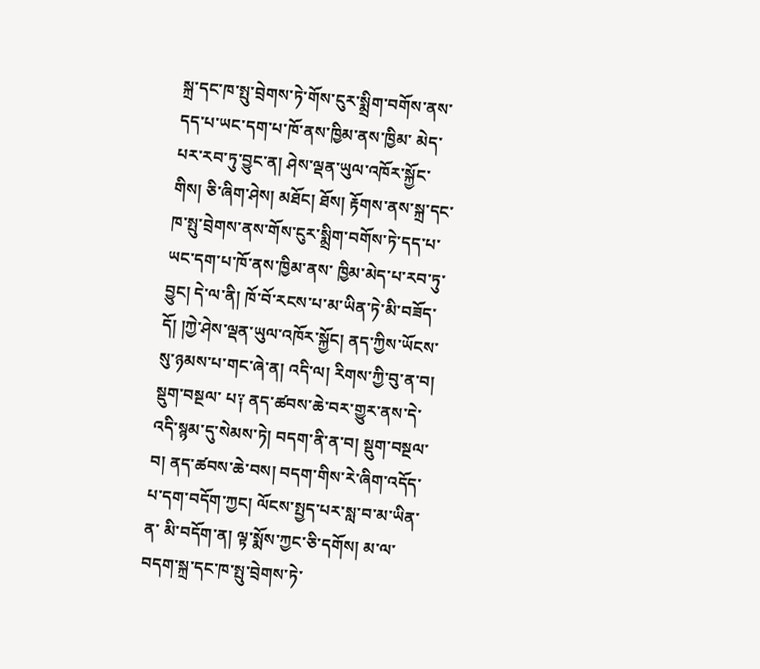སྐྲ་དང་ཁ་སྤུ་བྲེགས་ཏེ་གོས་ངུར་སྨྲིག་བགོས་ནས་དད་པ་ཡང་དག་པ་ཁོ་ནས་ཁྱིམ་ནས་ཁྱིམ་ མེད་པར་རབ་ཏུ་བྱུང་ན། ཤེས་ལྡན་ཡུལ་འཁོར་སྐྱོང་གིས། ཅི་ཞིག་ཤེས། མཐོང། ཐོས། རྟོགས་ནས་སྐྲ་དང་ཁ་སྤུ་བྲེགས་ནས་གོས་ངུར་སྨྲིག་བགོས་ཏེ་དད་པ་ཡང་དག་པ་ཁོ་ནས་ཁྱིམ་ནས་ ཁྱིམ་མེད་པ་རབ་ཏུ་བྱུང། དེ་ལ་ནི། ཁོ་བོ་རངས་པ་མ་ཡིན་ཏེ་མི་བཟོད་དོ། །ཀྱེ་ཤེས་ལྡན་ཡུལ་འཁོར་སྐྱོང། ནད་ཀྱིས་ཡོངས་སུ་ཉམས་པ་གང་ཞེ་ན། འདི་ལ། རིགས་ཀྱི་བུ་ན་བ། སྡུག་བསྔལ་ པ༑ ནད་ཚབས་ཆེ་བར་གྱུར་ནས་དེ་འདི་སྙམ་དུ་སེམས་ཏེ། བདག་ནི་ན་བ། སྡུག་བསྔལ་བ། ནད་ཚབས་ཆེ་བས། བདག་གིས་རེ་ཞིག་འདོད་པ་དག་བདོག་ཀྱང། ལོངས་སྤྱད་པར་སླ་བ་མ་ཡིན་ན་ མི་བདོག་ན། ལྟ་སྨོས་ཀྱང་ཅི་དགོས། མ་ལ་བདག་སྐྲ་དང་ཁ་སྤུ་བྲེགས་ཏེ་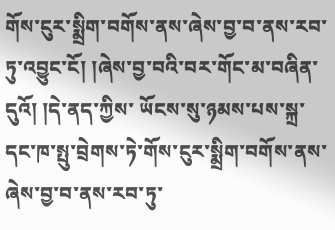གོས་ངུར་སྨྲིག་བགོས་ནས་ཞེས་བྱ་བ་ནས་རབ་ཏུ་འབྱུང་ངོ། །ཞེས་བྱ་བའི་བར་གོང་མ་བཞིན་དུའོ། །དེ་ནད་ཀྱིས་ ཡོངས་སུ་ཉམས་པས་སྐྲ་དང་ཁ་སྤུ་བྲེགས་ཏེ་གོས་ངུར་སྨྲིག་བགོས་ནས་ཞེས་བྱ་བ་ནས་རབ་ཏུ་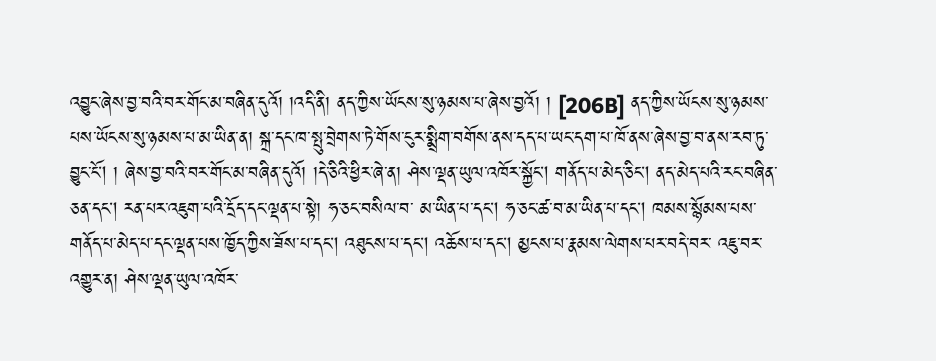འབྱུང་ཞེས་བྱ་བའི་བར་གོང་མ་བཞིན་དུའོ། །འདི་ནི། ནད་ཀྱིས་ཡོངས་སུ་ཉམས་པ་ཞེས་བྱའོ། ། [206B] ནད་ཀྱིས་ཡོངས་སུ་ཉམས་པས་ཡོངས་སུ་ཉམས་པ་མ་ཡིན་ན། སྐྲ་དང་ཁ་སྤུ་བྲེགས་ཏེ་གོས་ངུར་སྨྲིག་བགོས་ནས་དད་པ་ཡང་དག་པ་ཁོ་ནས་ཞེས་བྱ་བ་ནས་རབ་ཏུ་བྱུང་ངོ། ། ཞེས་བྱ་བའི་བར་གོང་མ་བཞིན་དུའོ། །དེ་ཅིའི་ཕྱིར་ཞེ་ན། ཤེས་ལྡན་ཡུལ་འཁོར་སྐྱོང། གནོད་པ་མེད་ཅིང། ནད་མེད་པའི་རང་བཞིན་ཅན་དང། རན་པར་འཇུག་པའི་དྲོད་དང་ལྡན་པ་སྟེ། ཧ་ཅང་བསིལ་བ་ མ་ཡིན་པ་དང། ཧ་ཅང་ཚ་བ་མ་ཡིན་པ་དང། ཁམས་སྙོམས་པས་གནོད་པ་མེད་པ་དང་ལྡན་པས་ཁྱོད་ཀྱིས་ཟོས་པ་དང། འཐུངས་པ་དང། འཆོས་པ་དང། མྱངས་པ་རྣམས་ལེགས་པར་བདེ་བར་ འཇུ་བར་འགྱུར་ན། ཤེས་ལྡན་ཡུལ་འཁོར་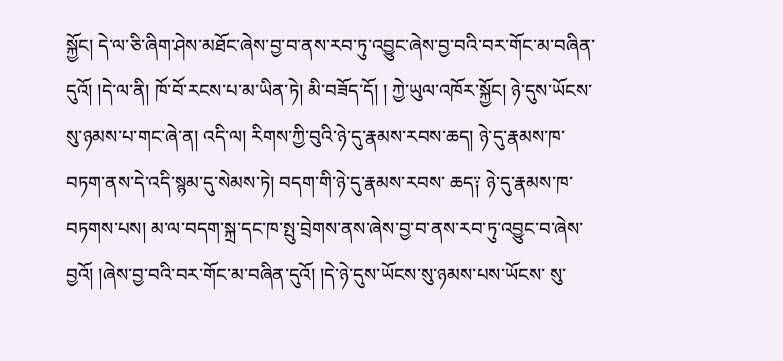སྐྱོང། དེ་ལ་ཅི་ཞིག་ཤེས་མཐོང་ཞེས་བྱ་བ་ནས་རབ་ཏུ་འབྱུང་ཞེས་བྱ་བའི་བར་གོང་མ་བཞིན་དུའོ། །དེ་ལ་ནི། ཁོ་བོ་རངས་པ་མ་ཡིན་ཏེ། མི་བཟོད་དོ། ། ཀྱེ་ཡུལ་འཁོར་སྐྱོང། ཉེ་དུས་ཡོངས་སུ་ཉམས་པ་གང་ཞེ་ན། འདི་ལ། རིགས་ཀྱི་བུའི་ཉེ་དུ་རྣམས་རབས་ཆད། ཉེ་དུ་རྣམས་ཁ་བཏག་ནས་དེ་འདི་སྙམ་དུ་སེམས་ཏེ། བདག་གི་ཉེ་དུ་རྣམས་རབས་ ཆད༑ ཉེ་དུ་རྣམས་ཁ་བཏགས་པས། མ་ལ་བདག་སྐྲ་དང་ཁ་སྤུ་བྲེགས་ནས་ཞེས་བྱ་བ་ནས་རབ་ཏུ་འབྱུང་བ་ཞེས་བྱའོ། །ཞེས་བྱ་བའི་བར་གོང་མ་བཞིན་དུའོ། །དེ་ཉེ་དུས་ཡོངས་སུ་ཉམས་པས་ཡོངས་ སུ་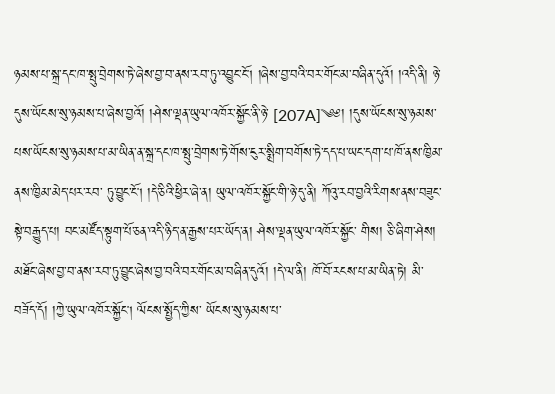ཉམས་པ་སྐྲ་དང་ཁ་སྤུ་བྲེགས་ཏེ་ཞེས་བྱ་བ་ནས་རབ་ཏུ་འབྱུང་ངོ། །ཞེས་བྱ་བའི་བར་གོང་མ་བཞིན་དུའོ། །འདི་ནི། ཉེ་དུས་ཡོངས་སུ་ཉམས་པ་ཞེས་བྱའོ། །ཤེས་ལྡན་ཡུལ་འཁོར་སྐྱོང་ནི་ཉེ་ [207A]༄༅། །དུས་ཡོངས་སུ་ཉམས་པས་ཡོངས་སུ་ཉམས་པ་མ་ཡིན་ན་སྐྲ་དང་ཁ་སྤུ་བྲེགས་ཏེ་གོས་ངུར་སྨྲིག་བགོས་ཏེ་དད་པ་ཡང་དག་པ་ཁོ་ནས་ཁྱིམ་ནས་ཁྱིམ་མེད་པར་རབ་ ཏུ་བྱུང་ངོ། །དེ་ཅིའི་ཕྱིར་ཞེ་ན། ཡུལ་འཁོར་སྐྱོང་གི་ཉེ་དུ་ནི། ཀོའུ་རབ་བྱའི་རིགས་ནས་བཟུང་སྟེ་བརྒྱུད་པ། བང་མཛོད་སྟུག་པོ་ཅན་འདི་ཉིད་ན་རྒྱས་པར་ཡོད་ན། ཤེས་ལྡན་ཡུལ་འཁོར་སྐྱོང་ གིས། ཅི་ཞིག་ཤེས། མཐོང་ཞེས་བྱ་བ་ནས་རབ་ཏུ་བྱུང་ཞེས་བྱ་བའི་བར་གོང་མ་བཞིན་དུའོ། །དེ་ལ་ནི། ཁོ་བོ་རངས་པ་མ་ཡིན་ཏེ། མི་བཟོད་དོ། །ཀྱེ་ཡུལ་འཁོར་སྐྱོང། ལོངས་སྤྱོད་ཀྱིས་ ཡོངས་སུ་ཉམས་པ་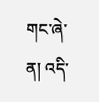གང་ཞེ་ན། འདི་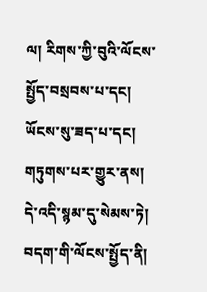ལ། རིགས་ཀྱི་བུའི་ལོངས་སྤྱོད་བསྲབས་པ་དང། ཡོངས་སུ་ཟད་པ་དང། གཏུགས་པར་གྱུར་ནས། དེ་འདི་སྙམ་དུ་སེམས་ཏེ། བདག་གི་ལོངས་སྤྱོད་ནི།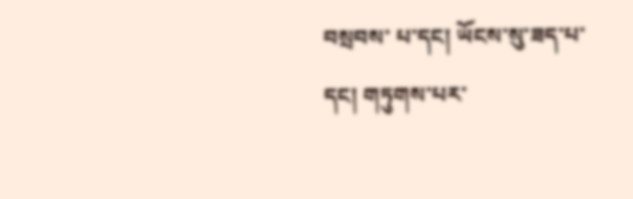བསྲབས་ པ་དང། ཡོངས་སུ་ཟད་པ་དང། གཏུགས་པར་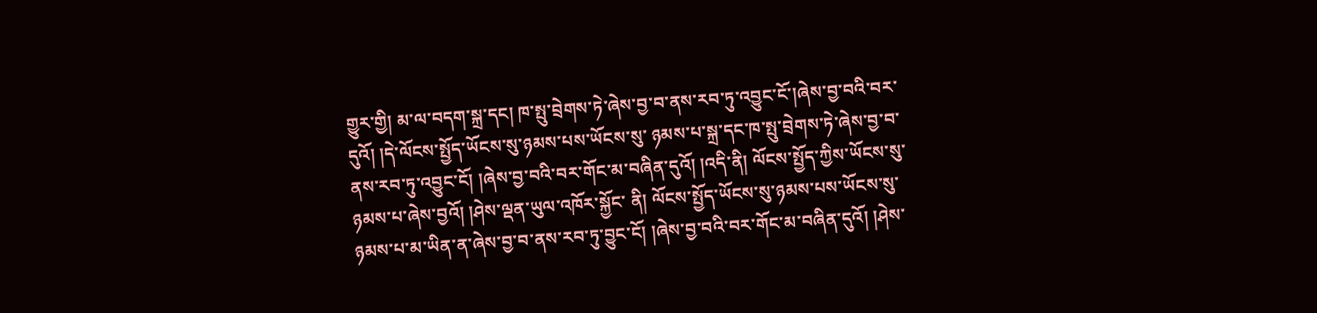གྱུར་གྱི། མ་ལ་བདག་སྐྲ་དང། ཁ་སྤུ་བྲེགས་ཏེ་ཞེས་བྱ་བ་ནས་རབ་ཏུ་འབྱུང་ངོ་།ཞེས་བྱ་བའི་བར་དུའོ། །དེ་ལོངས་སྤྱོད་ཡོངས་སུ་ཉམས་པས་ཡོངས་སུ་ ཉམས་པ་སྐྲ་དང་ཁ་སྤུ་བྲེགས་ཏེ་ཞེས་བྱ་བ་ནས་རབ་ཏུ་འབྱུང་ངོ། །ཞེས་བྱ་བའི་བར་གོང་མ་བཞིན་དུའོ། །འདི་ནི། ལོངས་སྤྱོད་ཀྱིས་ཡོངས་སུ་ཉམས་པ་ཞེས་བྱའོ། །ཤེས་ལྡན་ཡུལ་འཁོར་སྐྱོང་ ནི། ལོངས་སྤྱོད་ཡོངས་སུ་ཉམས་པས་ཡོངས་སུ་ཉམས་པ་མ་ཡིན་ན་ཞེས་བྱ་བ་ནས་རབ་ཏུ་བྱུང་ངོ། །ཞེས་བྱ་བའི་བར་གོང་མ་བཞིན་དུའོ། །ཤེས་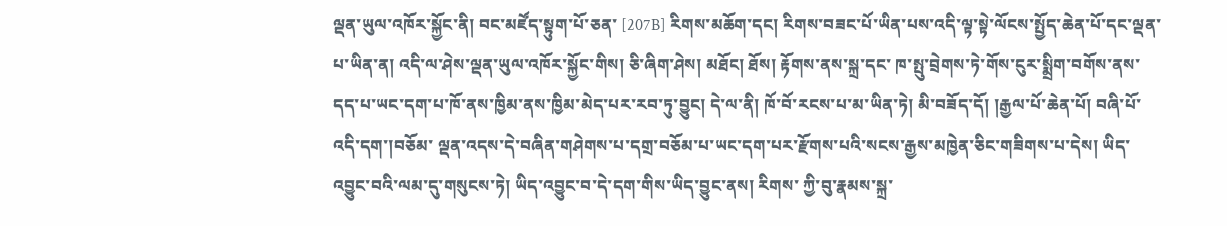ལྡན་ཡུལ་འཁོར་སྐྱོང་ནི། བང་མཛོད་སྟུག་པོ་ཅན་ [207B] རིགས་མཆོག་དང། རིགས་བཟང་པོ་ཡིན་པས་འདི་ལྟ་སྟེ་ལོངས་སྤྱོད་ཆེན་པོ་དང་ལྡན་པ་ཡིན་ན། འདི་ལ་ཤེས་ལྡན་ཡུལ་འཁོར་སྐྱོང་གིས། ཅི་ཞིག་ཤེས། མཐོང། ཐོས། རྟོགས་ནས་སྐྲ་དང་ ཁ་སྤུ་བྲེགས་ཏེ་གོས་ངུར་སྨྲིག་བགོས་ནས་དད་པ་ཡང་དག་པ་ཁོ་ནས་ཁྱིམ་ནས་ཁྱིམ་མེད་པར་རབ་ཏུ་བྱུང། དེ་ལ་ནི། ཁོ་བོ་རངས་པ་མ་ཡིན་ཏེ། མི་བཟོད་དོ། །རྒྱལ་པོ་ཆེན་པོ། བཞི་པོ་འདི་དག་།བཅོམ་ ལྡན་འདས་དེ་བཞིན་གཤེགས་པ་དགྲ་བཅོམ་པ་ཡང་དག་པར་རྫོགས་པའི་སངས་རྒྱས་མཁྱེན་ཅིང་གཟིགས་པ་དེས། ཡིད་འབྱུང་བའི་ལམ་དུ་གསུངས་ཏེ། ཡིད་འབྱུང་བ་དེ་དག་གིས་ཡིད་བྱུང་ནས། རིགས་ ཀྱི་བུ་རྣམས་སྐྲ་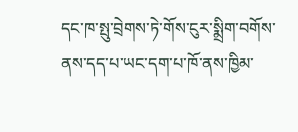དང་ཁ་སྤུ་བྲེགས་ཏེ་གོས་ངུར་སྨྲིག་བགོས་ནས་དད་པ་ཡང་དག་པ་ཁོ་ནས་ཁྱིམ་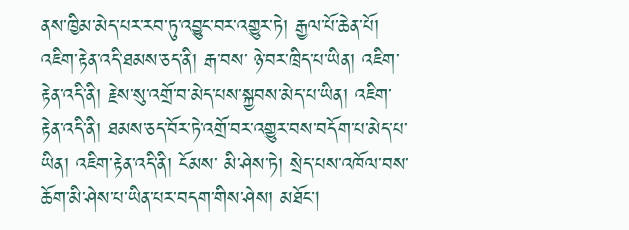ནས་ཁྱིམ་མེད་པར་རབ་ཏུ་འབྱུང་བར་འགྱུར་ཏེ། རྒྱལ་པོ་ཆེན་པོ། འཇིག་རྟེན་འདི་ཐམས་ཅད་ནི། རྒ་བས་ ཉེ་བར་ཁྲིད་པ་ཡིན། འཇིག་རྟེན་འདི་ནི། རྗེས་སུ་འགྲོ་བ་མེད་པས་སྐྱབས་མེད་པ་ཡིན། འཇིག་རྟེན་འདི་ནི། ཐམས་ཅད་བོར་ཏེ་འགྲོ་བར་འགྱུར་བས་བདོག་པ་མེད་པ་ཡིན། འཇིག་རྟེན་འདི་ནི། ངོམས་ མི་ཤེས་ཏེ། སྲེད་པས་འཁོལ་བས་ཆོག་མི་ཤེས་པ་ཡིན་པར་བདག་གིས་ཤེས། མཐོང།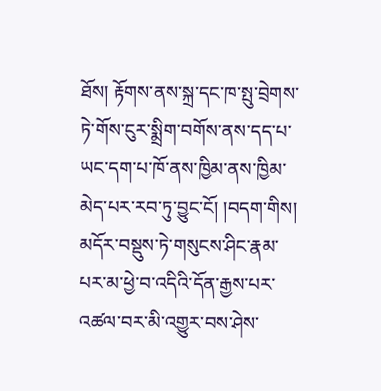ཐོས། རྟོགས་ནས་སྐྲ་དང་ཁ་སྤུ་བྲེགས་ཏེ་གོས་ངུར་སྨྲིག་བགོས་ནས་དད་པ་ཡང་དག་པ་ཁོ་ནས་ཁྱིམ་ནས་ཁྱིམ་ མེད་པར་རབ་ཏུ་བྱུང་ངོ། །བདག་གིས། མདོར་བསྡུས་ཏེ་གསུངས་ཤིང་རྣམ་པར་མ་ཕྱེ་བ་འདིའི་དོན་རྒྱས་པར་འཚལ་བར་མི་འགྱུར་བས་ཤེས་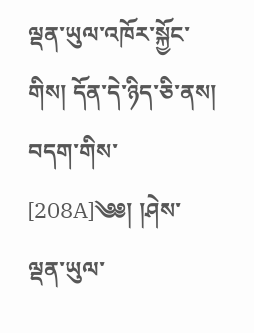ལྡན་ཡུལ་འཁོར་སྐྱོང་གིས། དོན་དེ་ཉིད་ཅི་ནས། བདག་གིས་ [208A]༄༅། །ཤེས་ལྡན་ཡུལ་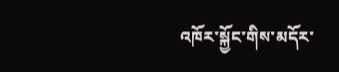འཁོར་སྐྱོང་གིས་མདོར་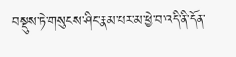བསྡུས་ཏེ་གསུངས་ཤིང་རྣམ་པར་མ་ཕྱེ་བ་འདི་ནི་དོན་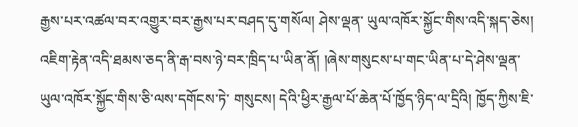རྒྱས་པར་འཚལ་བར་འགྱུར་བར་རྒྱས་པར་བཤད་དུ་གསོལ། ཤེས་ལྡན་ ཡུལ་འཁོར་སྐྱོང་གིས་འདི་སྐད་ཅེས། འཇིག་རྟེན་འདི་ཐམས་ཅད་ནི་རྒ་བས་ཉེ་བར་ཁྲིད་པ་ཡིན་ནོ། །ཞེས་གསུངས་པ་གང་ཡིན་པ་དེ་ཤེས་ལྡན་ཡུལ་འཁོར་སྐྱོང་གིས་ཅི་ལས་དགོངས་ཏེ་ གསུངས། དེའི་ཕྱིར་རྒྱལ་པོ་ཆེན་པོ་ཁྱོད་ཉིད་ལ་དྲིའི། ཁྱོད་ཀྱིས་ཇི་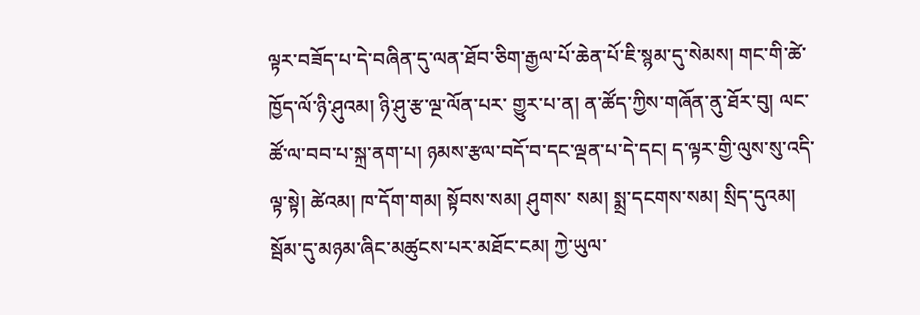ལྟར་བཟོད་པ་དེ་བཞིན་དུ་ལན་ཐོབ་ཅིག་རྒྱལ་པོ་ཆེན་པོ་ཇི་སྙམ་དུ་སེམས། གང་གི་ཚེ་ཁྱོད་ལོ་ཉི་ཤུའམ། ཉི་ཤུ་རྩ་ལྔ་ལོན་པར་ གྱུར་པ་ན། ན་ཚོད་ཀྱིས་གཞོན་ནུ་ཐོར་བུ། ལང་ཚོ་ལ་བབ་པ་སྐྲ་ནག་པ། ཉམས་རྩལ་བདོ་བ་དང་ལྡན་པ་དེ་དང། ད་ལྟར་གྱི་ལུས་སུ་འདི་ལྟ་སྟེ། ཚེའམ། ཁ་དོག་གམ། སྟོབས་སམ། ཤུགས་ སམ། སྨྲ་དངགས་སམ། སྲིད་དུའམ། སྦོམ་དུ་མཉམ་ཞིང་མཚུངས་པར་མཐོང་ངམ། ཀྱེ་ཡུལ་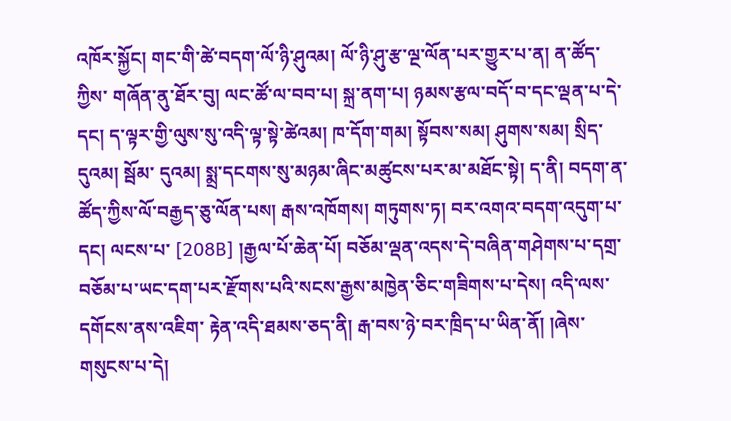འཁོར་སྐྱོང། གང་གི་ཚེ་བདག་ལོ་ཉི་ཤུའམ། ལོ་ཉི་ཤུ་རྩ་ལྔ་ལོན་པར་གྱུར་པ་ན། ན་ཚོད་ཀྱིས་ གཞོན་ནུ་ཐོར་བུ། ལང་ཚོ་ལ་བབ་པ། སྐྲ་ནག་པ། ཉམས་རྩལ་བདོ་བ་དང་ལྡན་པ་དེ་དང། ད་ལྟར་གྱི་ལུས་སུ་འདི་ལྟ་སྟེ་ཚེའམ། ཁ་དོག་གམ། སྟོབས་སམ། ཤུགས་སམ། སྲིད་དུའམ། སྦོམ་ དུའམ། སྨྲ་དངགས་སུ་མཉམ་ཞིང་མཚུངས་པར་མ་མཐོང་སྟེ། ད་ནི། བདག་ན་ཚོད་ཀྱིས་ལོ་བརྒྱད་ཅུ་ལོན་པས། རྒས་འཁོགས། གཏུགས་ཏ། བར་འགའ་བདག་འདུག་པ་དང། ལངས་པ་ [208B] །རྒྱལ་པོ་ཆེན་པོ། བཅོམ་ལྡན་འདས་དེ་བཞིན་གཤེགས་པ་དགྲ་བཅོམ་པ་ཡང་དག་པར་རྫོགས་པའི་སངས་རྒྱས་མཁྱེན་ཅིང་གཟིགས་པ་དེས། འདི་ལས་དགོངས་ནས་འཇིག་ རྟེན་འདི་ཐམས་ཅད་ནི། རྒ་བས་ཉེ་བར་ཁྲིད་པ་ཡིན་ནོ། །ཞེས་གསུངས་པ་དེ།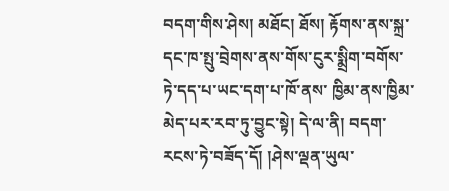བདག་གིས་ཤེས། མཐོང། ཐོས། རྟོགས་ནས་སྐྲ་དང་ཁ་སྤུ་བྲེགས་ནས་གོས་ངུར་སྨྲིག་བགོས་ཏེ་དད་པ་ཡང་དག་པ་ཁོ་ནས་ ཁྱིམ་ནས་ཁྱིམ་མེད་པར་རབ་ཏུ་བྱུང་སྟེ། དེ་ལ་ནི། བདག་རངས་ཏེ་བཟོད་དོ། །ཤེས་ལྡན་ཡུལ་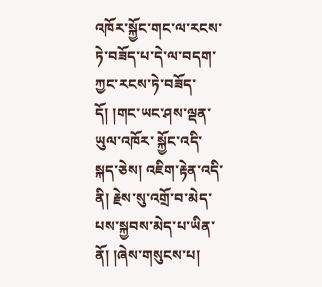འཁོར་སྐྱོང་གང་ལ་རངས་ཏེ་བཟོད་པ་དེ་ལ་བདག་ཀྱང་རངས་ཏེ་བཟོད་དོ། །གང་ཡང་ཤས་ལྡན་ཡུལ་འཁོར་ སྐྱོང་འདི་སྐད་ཅེས། འཇིག་རྟེན་འདི་ནི། རྗེས་སུ་འགྲོ་བ་མེད་པས་སྐྱབས་མེད་པ་ཡིན་ནོ། །ཞེས་གསུངས་པ།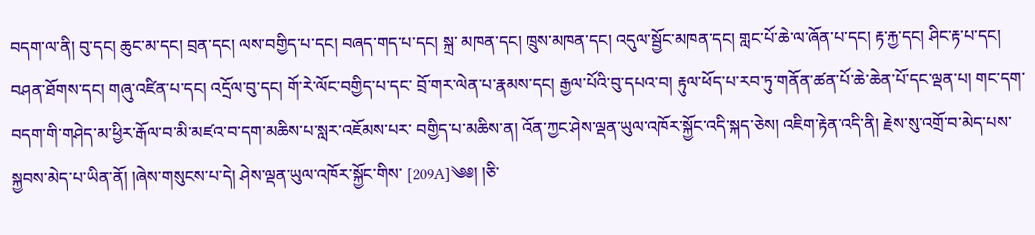བདག་ལ་ནི། བུ་དང། ཆུང་མ་དང། བྲན་དང། ལས་བགྱིད་པ་དང། བཞད་གད་པ་དང། སྐྲ་ མཁན་དང། ཁྲུས་མཁན་དང། འདུལ་སྦྱོང་མཁན་དང། གླང་པོ་ཆེ་ལ་ཞོན་པ་དང། རྟ་རྐྱ་དང། ཤིང་རྟ་པ་དང། བཤན་ཐོགས་དང། གཞུ་འཛིན་པ་དང། འདྲོལ་བུ་དང། གོ་རེ་ལོང་བགྱིད་པ་དང་ བྲོ་གར་ལེན་པ་རྣམས་དང། རྒྱལ་པོའི་བུ་དཔའ་བ། རྟུལ་ཕོད་པ་རབ་ཏུ་གནོན་ཚན་པོ་ཆེ་ཆེན་པོ་དང་ལྡན་པ། གང་དག་བདག་གི་གཤེད་མ་ཕྱིར་རྒོལ་བ་མི་མཛའ་བ་དག་མཆིས་པ་སླར་འཇོམས་པར་ བགྱིད་པ་མཆིས་ན། འོན་ཀྱང་ཤེས་ལྡན་ཡུལ་འཁོར་སྐྱོང་འདི་སྐད་ཅེས། འཇིག་རྟེན་འདི་ནི། རྗེས་སུ་འགྲོ་བ་མེད་པས་སྐྱབས་མེད་པ་ཡིན་ནོ། །ཞེས་གསུངས་པ་དེ། ཤེས་ལྡན་ཡུལ་འཁོར་སྐྱོང་གིས་ [209A]༄༅། །ཅི་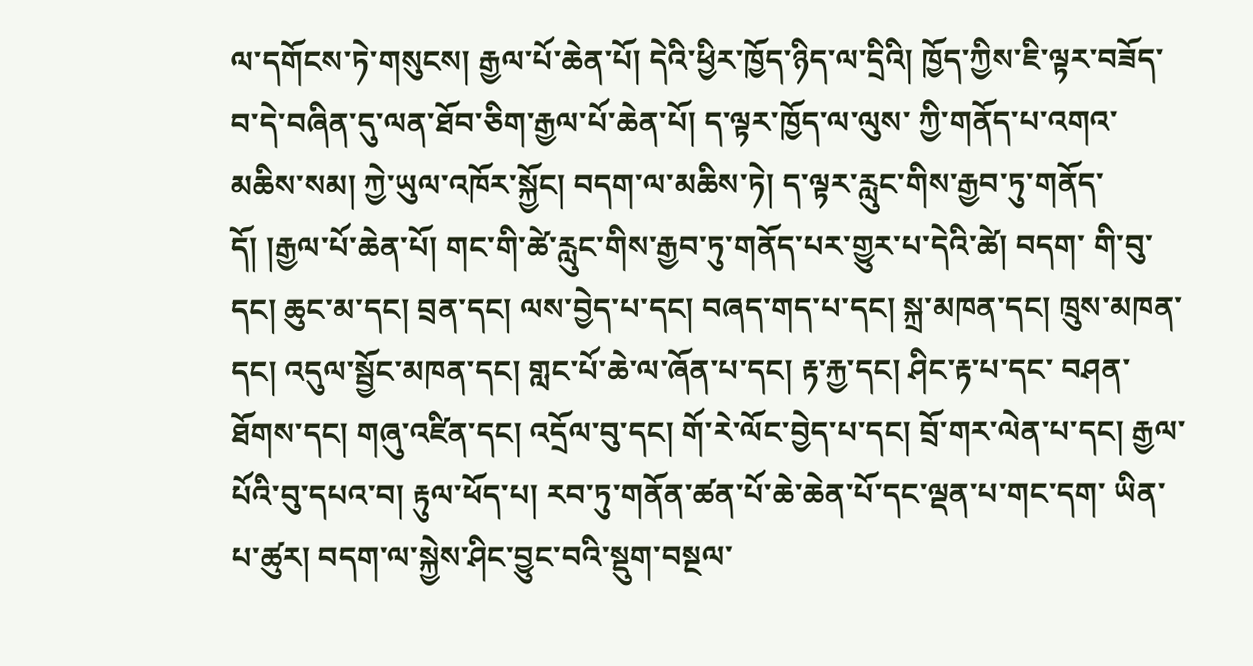ལ་དགོངས་ཏེ་གསུངས། རྒྱལ་པོ་ཆེན་པོ། དེའི་ཕྱིར་ཁྱོད་ཉིད་ལ་དྲིའི། ཁྱོད་ཀྱིས་ཇི་ལྟར་བཟོད་བ་དེ་བཞིན་དུ་ལན་ཐོབ་ཅིག་རྒྱལ་པོ་ཆེན་པོ། ད་ལྟར་ཁྱོད་ལ་ལུས་ ཀྱི་གནོད་པ་འགའ་མཆིས་སམ། ཀྱེ་ཡུལ་འཁོར་སྐྱོང། བདག་ལ་མཆིས་ཏེ། ད་ལྟར་རླུང་གིས་རྒྱབ་ཏུ་གནོད་དོ། །རྒྱལ་པོ་ཆེན་པོ། གང་གི་ཚེ་རླུང་གིས་རྒྱབ་ཏུ་གནོད་པར་གྱུར་པ་དེའི་ཚེ། བདག་ གི་བུ་དང། ཆུང་མ་དང། བྲན་དང། ལས་བྱེད་པ་དང། བཞད་གད་པ་དང། སྐྲ་མཁན་དང། ཁྲུས་མཁན་དང། འདུལ་སྦྱོང་མཁན་དང། གླང་པོ་ཆེ་ལ་ཞོན་པ་དང། རྟ་རྐྱ་དང། ཤིང་རྟ་པ་དང་ བཤན་ཐོགས་དང། གཞུ་འཛིན་དང། འདྲོལ་བུ་དང། གོ་རེ་ལོང་བྱེད་པ་དང། བྲོ་གར་ལེན་པ་དང། རྒྱལ་པོའི་བུ་དཔའ་བ། རྟུལ་ཕོད་པ། རབ་ཏུ་གནོན་ཚན་པོ་ཆེ་ཆེན་པོ་དང་ལྡན་པ་གང་དག་ ཡིན་པ་ཚུར། བདག་ལ་སྐྱེས་ཤིང་བྱུང་བའི་སྡུག་བསྔལ་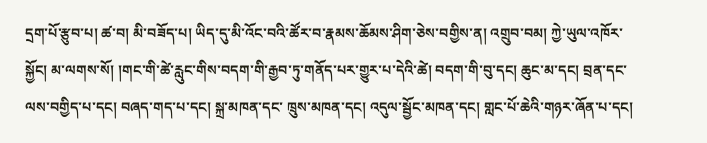དྲག་པོ་རྩུབ་པ། ཚ་བ། མི་བཟོད་པ། ཡིད་དུ་མི་འོང་བའི་ཚོར་བ་རྣམས་ཆོམས་ཤིག་ཅེས་བགྱིས་ན། འགྲུབ་བམ། ཀྱེ་ཡུལ་འཁོར་ སྐྱོང། མ་ལགས་སོ། །གང་གི་ཚེ་རླུང་གིས་བདག་གི་རྒྱབ་ཏུ་གནོད་པར་གྱུར་པ་དེའི་ཚེ། བདག་གི་བུ་དང། ཆུང་མ་དང། བྲན་དང་ལས་བགྱིད་པ་དང། བཞད་གད་པ་དང། སྐྲ་མཁན་དང་ ཁྲུས་མཁན་དང། འདུལ་སྦྱོང་མཁན་དང། གླང་པོ་ཆེའི་གཉར་ཞོན་པ་དང།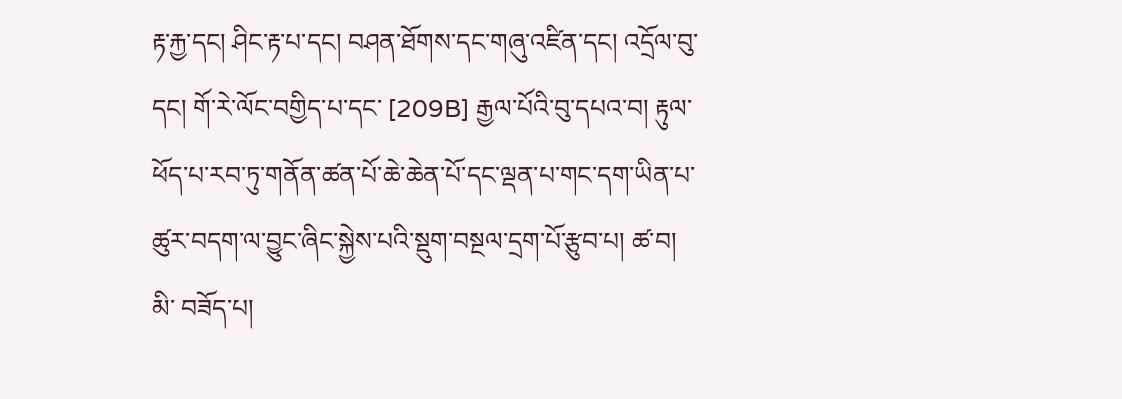རྟ་རྐྱ་དང། ཤིང་རྟ་པ་དང། བཤན་ཐོགས་དང་གཞུ་འཛིན་དང། འདྲོལ་བུ་དང། གོ་རེ་ལོང་བགྱིད་པ་དང་ [209B] རྒྱལ་པོའི་བུ་དཔའ་བ། རྟུལ་ཕོད་པ་རབ་ཏུ་གནོན་ཚན་པོ་ཆེ་ཆེན་པོ་དང་ལྡན་པ་གང་དག་ཡིན་པ་ཚུར་བདག་ལ་བྱུང་ཞིང་སྐྱེས་པའི་སྡུག་བསྔལ་དྲག་པོ་རྩུབ་པ། ཚ་བ། མི་ བཟོད་པ།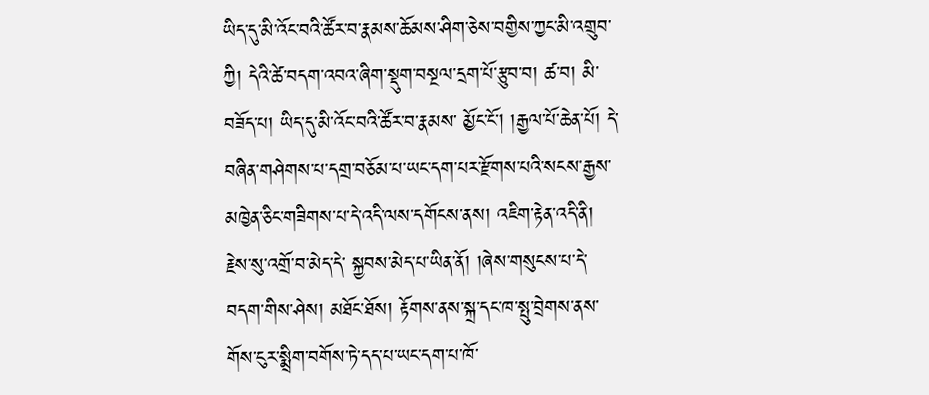ཡིད་དུ་མི་འོང་བའི་ཚོར་བ་རྣམས་ཆོམས་ཤིག་ཅེས་བགྱིས་ཀྱང་མི་འགྲུབ་ཀྱི། དེའི་ཚེ་བདག་འབའ་ཞིག་སྡུག་བསྔལ་དྲག་པོ་རྩུབ་བ། ཚ་བ། མི་བཟོད་པ། ཡིད་དུ་མི་འོང་བའི་ཚོར་བ་རྣམས་ མྱོང་ངོ། །རྒྱལ་པོ་ཆེན་པོ། དེ་བཞིན་གཤེགས་པ་དགྲ་བཅོམ་པ་ཡང་དག་པར་རྫོགས་པའི་སངས་རྒྱས་མཁྱེན་ཅིང་གཟིགས་པ་དེ་འདི་ལས་དགོངས་ནས། འཇིག་རྟེན་འདི་ནི། རྗེས་སུ་འགྲོ་བ་མེད་དེ་ སྐྱབས་མེད་པ་ཡིན་ནོ། །ཞེས་གསུངས་པ་དེ་བདག་གིས་ཤེས། མཐོང་ཐོས། རྟོགས་ནས་སྐྲ་དང་ཁ་སྤུ་བྲེགས་ནས་གོས་ངུར་སྨྲིག་བགོས་ཏེ་དད་པ་ཡང་དག་པ་ཁོ་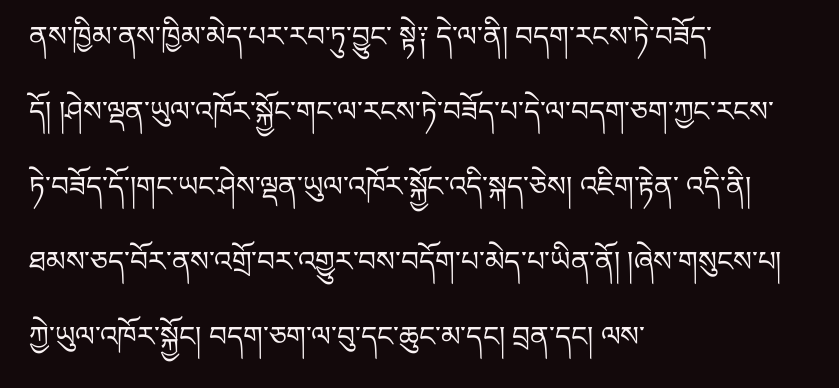ནས་ཁྱིམ་ནས་ཁྱིམ་མེད་པར་རབ་ཏུ་བྱུང་ སྟེ༑ དེ་ལ་ནི། བདག་རངས་ཏེ་བཟོད་དོ། །ཤེས་ལྡན་ཡུལ་འཁོར་སྐྱོང་གང་ལ་རངས་ཏེ་བཟོད་པ་དེ་ལ་བདག་ཅག་ཀྱང་རངས་ཏེ་བཟོད་དོ་།གང་ཡང་ཤེས་ལྡན་ཡུལ་འཁོར་སྐྱོང་འདི་སྐད་ཅེས། འཇིག་རྟེན་ འདི་ནི། ཐམས་ཅད་བོར་ནས་འགྲོ་བར་འགྱུར་བས་བདོག་པ་མེད་པ་ཡིན་ནོ། །ཞེས་གསུངས་པ། ཀྱེ་ཡུལ་འཁོར་སྐྱོང། བདག་ཅག་ལ་བུ་དང་ཆུང་མ་དང། བྲན་དང། ལས་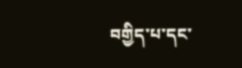བགྱིད་པ་དང་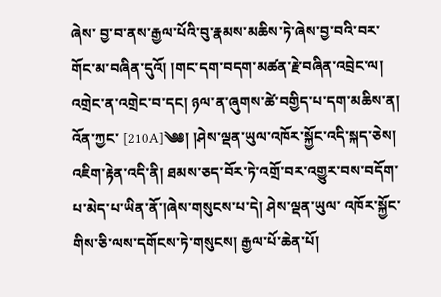ཞེས་ བྱ་བ་ནས་རྒྱལ་པོའི་བུ་རྣམས་མཆིས་ཏེ་ཞེས་བྱ་བའི་བར་གོང་མ་བཞིན་དུའོ། །གང་དག་བདག་མཚན་རྗེ་བཞིན་འབྲེང་ལ། འགྲེང་ན་འགྲེང་བ་དང། ཉལ་ན་ཞུགས་ཚེ་བགྱིད་པ་དག་མཆིས་ན། འོན་ཀྱང་ [210A]༄༅། །ཤེས་ལྡན་ཡུལ་འཁོར་སྐྱོང་འདི་སྐད་ཅེས། འཇིག་རྟེན་འདི་ནི། ཐམས་ཅད་བོར་ཏེ་འགྲོ་བར་འགྱུར་བས་བདོག་པ་མེད་པ་ཡིན་ནོ་།ཞེས་གསུངས་པ་དེ། ཤེས་ལྡན་ཡུལ་ འཁོར་སྐྱོང་གིས་ཅི་ལས་དགོངས་ཏེ་གསུངས། རྒྱལ་པོ་ཆེན་པོ།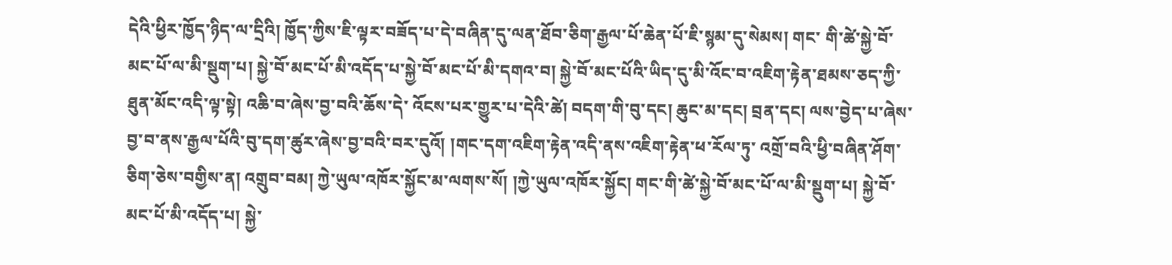དེའི་ཕྱིར་ཁྱོད་ཉིད་ལ་དྲིའི། ཁྱོད་ཀྱིས་ཇི་ལྟར་བཟོད་པ་དེ་བཞིན་དུ་ལན་ཐོབ་ཅིག་རྒྱལ་པོ་ཆེན་པོ་ཇི་སྙམ་དུ་སེམས། གང་ གི་ཚེ་སྐྱེ་བོ་མང་པོ་ལ་མི་སྡུག་པ། སྐྱེ་བོ་མང་པོ་མི་འདོད་པ་སྐྱེ་བོ་མང་པོ་མི་དགའ་བ། སྐྱེ་བོ་མང་པོའི་ཡིད་དུ་མི་འོང་བ་འཇིག་རྟེན་ཐམས་ཅད་ཀྱི་ཐུན་མོང་འདི་ལྟ་སྟེ། འཆི་བ་ཞེས་བྱ་བའི་ཆོས་དེ་ འོངས་པར་གྱུར་པ་དེའི་ཚེ། བདག་གི་བུ་དང། ཆུང་མ་དང། བྲན་དང། ལས་བྱེད་པ་ཞེས་བྱ་བ་ནས་རྒྱལ་པོའི་བུ་དག་ཚུར་ཞེས་བྱ་བའི་བར་དུའོ། །གང་དག་འཇིག་རྟེན་འདི་ནས་འཇིག་རྟེན་ཕ་རོལ་ཏུ་ འགྲོ་བའི་ཕྱི་བཞིན་ཤོག་ཅིག་ཅེས་བགྱིས་ན། འགྲུབ་བམ། ཀྱེ་ཡུལ་འཁོར་སྐྱོང་མ་ལགས་སོ། །ཀྱེ་ཡུལ་འཁོར་སྐྱོང། གང་གི་ཚེ་སྐྱེ་བོ་མང་པོ་ལ་མི་སྡུག་པ། སྐྱེ་བོ་མང་པོ་མི་འདོད་པ། སྐྱེ་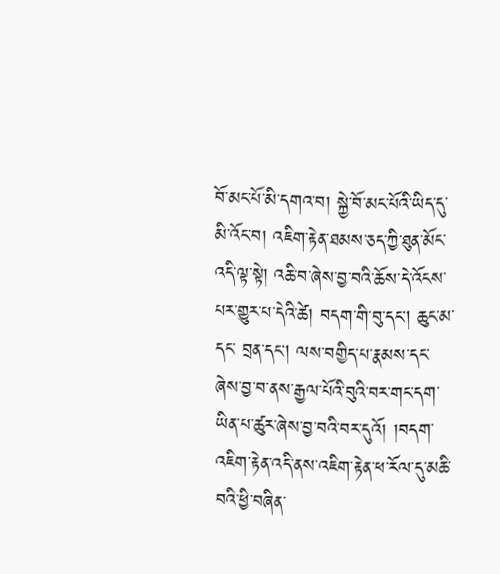བོ་མང་པོ་མི་དགའ་བ། སྐྱེ་བོ་མང་པོའི་ཡིད་དུ་མི་འོང་བ། འཇིག་རྟེན་ཐམས་ཅད་ཀྱི་ཐུན་མོང་འདི་ལྟ་སྟེ། འཆི་བ་ཞེས་བྱ་བའི་ཆོས་དེ་འོངས་པར་གྱུར་པ་དེའི་ཚེ། བདག་གི་བུ་དང། ཆུང་མ་དང་ བྲན་དང། ལས་བགྱིད་པ་རྣམས་དང་ཞེས་བྱ་བ་ནས་རྒྱལ་པོའི་བུའི་བར་གང་དག་ཡིན་པ་ཚུར་ཞེས་བྱ་བའི་བར་དུའོ། །བདག་འཇིག་རྟེན་འདི་ནས་འཇིག་རྟེན་ཕ་རོལ་དུ་མཆི་བའི་ཕྱི་བཞིན་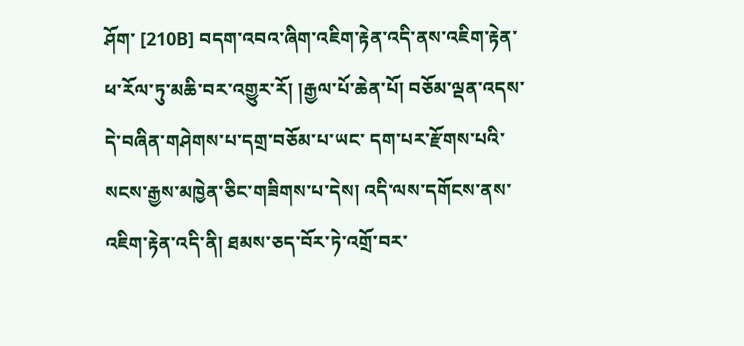ཤོག་ [210B] བདག་འབའ་ཞིག་འཇིག་རྟེན་འདི་ནས་འཇིག་རྟེན་ཕ་རོལ་ཏུ་མཆི་བར་འགྱུར་རོ། །རྒྱལ་པོ་ཆེན་པོ། བཅོམ་ལྡན་འདས་དེ་བཞིན་གཤེགས་པ་དགྲ་བཅོམ་པ་ཡང་ དག་པར་རྫོགས་པའི་སངས་རྒྱས་མཁྱེན་ཅིང་གཟིགས་པ་དེས། འདི་ལས་དགོངས་ནས་འཇིག་རྟེན་འདི་ནི། ཐམས་ཅད་བོར་ཏེ་འགྲོ་བར་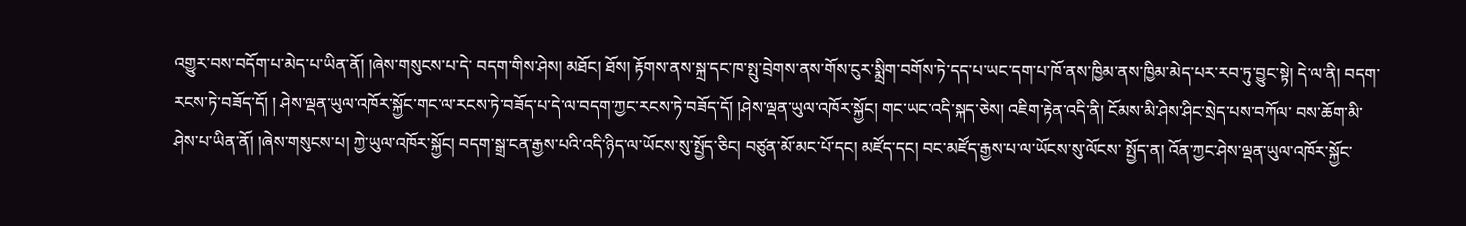འགྱུར་བས་བདོག་པ་མེད་པ་ཡིན་ནོ། །ཞེས་གསུངས་པ་དེ་ བདག་གིས་ཤེས། མཐོང། ཐོས། རྟོགས་ནས་སྐྲ་དང་ཁ་སྤུ་བྲེགས་ནས་གོས་ངུར་སྨྲིག་བགོས་ཏེ་དད་པ་ཡང་དག་པ་ཁོ་ནས་ཁྱིམ་ནས་ཁྱིམ་མེད་པར་རབ་ཏུ་བྱུང་སྟེ། དེ་ལ་ནི། བདག་རངས་ཏེ་བཟོད་དོ། ། ཤེས་ལྡན་ཡུལ་འཁོར་སྐྱོང་གང་ལ་རངས་ཏེ་བཟོད་པ་དེ་ལ་བདག་ཀྱང་རངས་ཏེ་བཟོད་དོ། །ཤེས་ལྡན་ཡུལ་འཁོར་སྐྱོང། གང་ཡང་འདི་སྐད་ཅེས། འཇིག་རྟེན་འདི་ནི། ངོམས་མི་ཤེས་ཤིང་སྲེད་པས་བཀོལ་ བས་ཆོག་མི་ཤེས་པ་ཡིན་ནོ། །ཞེས་གསུངས་པ། ཀྱེ་ཡུལ་འཁོར་སྐྱོང། བདག་སྒྲ་ངན་རྒྱས་པའི་འདི་ཉིད་ལ་ཡོངས་སུ་སྤྱོད་ཅིང། བཙུན་མོ་མང་པོ་དང། མཛོད་དང། བང་མཛོད་རྒྱས་པ་ལ་ཡོངས་སུ་ལོངས་ སྤྱོད་ན། འོན་ཀྱང་ཤེས་ལྡན་ཡུལ་འཁོར་སྐྱོང་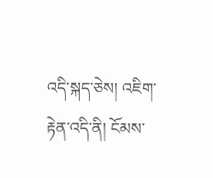འདི་སྐད་ཅེས། འཇིག་རྟེན་འདི་ནི། ངོམས་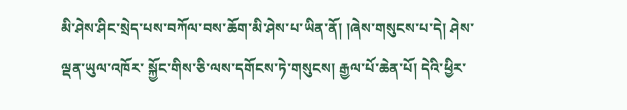མི་ཤེས་ཤིང་སྲེད་པས་བཀོལ་བས་ཆོག་མི་ཤེས་པ་ཡིན་ནོ། །ཞེས་གསུངས་པ་དེ། ཤེས་ལྡན་ཡུལ་འཁོར་ སྐྱོང་གིས་ཅི་ལས་དགོངས་ཏེ་གསུངས། རྒྱལ་པོ་ཆེན་པོ། དེའི་ཕྱིར་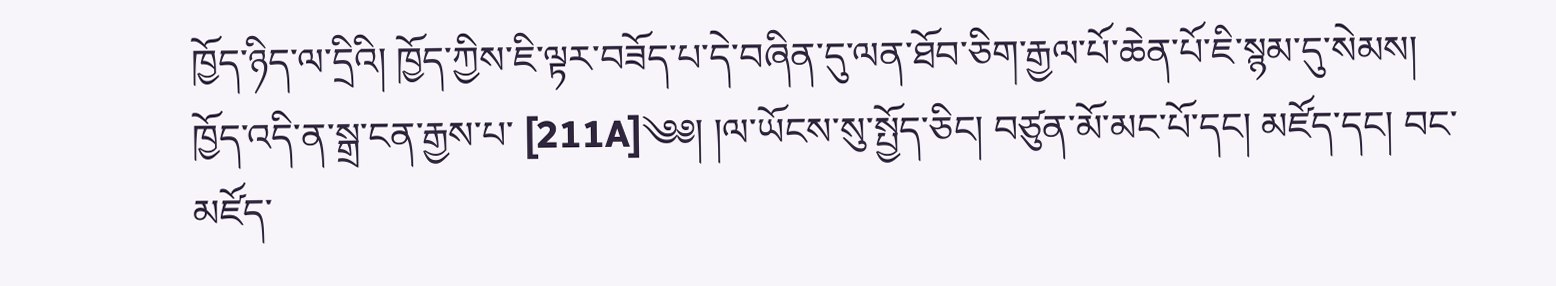ཁྱོད་ཉིད་ལ་དྲིའི། ཁྱོད་ཀྱིས་ཇི་ལྟར་བཟོད་པ་དེ་བཞིན་དུ་ལན་ཐོབ་ཅིག་རྒྱལ་པོ་ཆེན་པོ་ཇི་སྙམ་དུ་སེམས། ཁྱོད་འདི་ན་སྒྲ་ངན་རྒྱས་པ་ [211A]༄༅། །ལ་ཡོངས་སུ་སྤྱོད་ཅིང། བཙུན་མོ་མང་པོ་དང། མཛོད་དང། བང་མཛོད་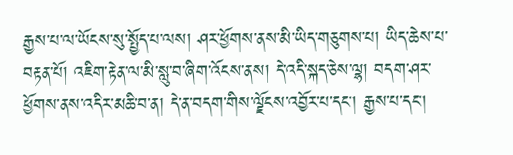རྒྱས་པ་ལ་ཡོངས་སུ་སྤྱོད་པ་ལས། ཤར་ཕྱོགས་ནས་མི་ཡིད་གཅུགས་པ། ཡིད་ཆེས་པ་ བརྟན་པོ། འཇིག་རྟེན་ལ་མི་སླུ་བ་ཞིག་འོངས་ནས། དེ་འདི་སྐད་ཅེས་ལྷ། བདག་ཤར་ཕྱོགས་ནས་འདིར་མཆི་བ་ན། དེ་ན་བདག་གིས་ལྗོངས་འབྱོར་པ་དང། རྒྱས་པ་དང།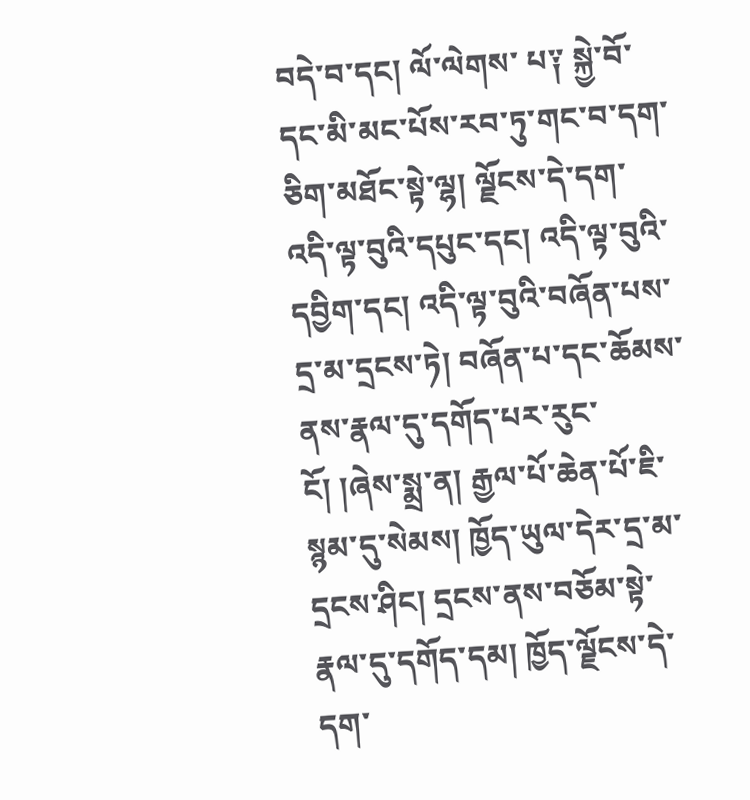བདེ་བ་དང། ལོ་ལེགས་ པ༑ སྐྱེ་བོ་དང་མི་མང་པོས་རབ་ཏུ་གང་བ་དག་ཅིག་མཐོང་སྟེ་ལྷ། ལྗོངས་དེ་དག་འདི་ལྟ་བུའི་དཔུང་དང། འདི་ལྟ་བུའི་དབྱིག་དང། འདི་ལྟ་བུའི་བཞོན་པས་དྲ་མ་དྲངས་ཏེ། བཞོན་པ་དང་ཆོམས་ ནས་རྣལ་དུ་དགོད་པར་རུང་ངོ། །ཞེས་སྨྲ་ན། རྒྱལ་པོ་ཆེན་པོ་ཇི་སྙམ་དུ་སེམས། ཁྱོད་ཡུལ་དེར་དྲ་མ་དྲངས་ཤིང། དྲངས་ནས་བཅོམ་སྟེ་རྣལ་དུ་དགོད་དམ། ཁྱོད་ལྗོངས་དེ་དག་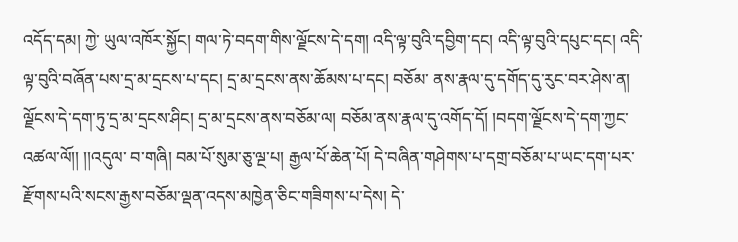འདོད་དམ། ཀྱེ་ ཡུལ་འཁོར་སྐྱོང། གལ་ཏེ་བདག་གིས་ལྗོངས་དེ་དག། འདི་ལྟ་བུའི་དབྱིག་དང། འདི་ལྟ་བུའི་དཔུང་དང། འདི་ལྟ་བུའི་བཞོན་པས་དྲ་མ་དྲངས་པ་དང། དྲ་མ་དྲངས་ནས་ཆོམས་པ་དང། བཅོམ་ ནས་རྣལ་དུ་དགོད་དུ་རུང་བར་ཤེས་ན། ལྗོངས་དེ་དག་ཏུ་དྲ་མ་དྲངས་ཤིང། དྲ་མ་དྲངས་ནས་བཅོམ་ལ། བཅོམ་ནས་རྣལ་དུ་འགོད་དོ། །བདག་ལྗོངས་དེ་དག་ཀྱང་འཚལ་ལོ།། །།འདུལ་ བ་གཞི། བམ་པོ་སུམ་ཅུ་ལྔ་པ། རྒྱལ་པོ་ཆེན་པོ། དེ་བཞིན་གཤེགས་པ་དགྲ་བཅོམ་པ་ཡང་དག་པར་རྫོགས་པའི་སངས་རྒྱས་བཅོམ་ལྡན་འདས་མཁྱེན་ཅིང་གཟིགས་པ་དེས། དེ་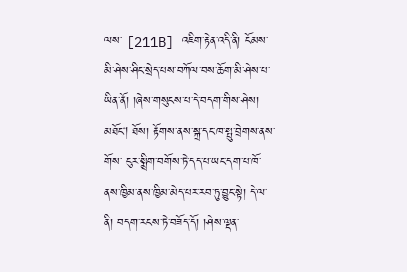ལས་ [211B] འཇིག་རྟེན་འདི་ནི། ངོམས་མི་ཤེས་ཤིང་སྲེད་པས་བཀོལ་བས་ཆོག་མི་ཤེས་པ་ཡིན་ནོ། །ཞེས་གསུངས་པ་དེ་བདག་གིས་ཤེས། མཐོང། ཐོས། རྟོགས་ནས་སྐྲ་དང་ཁ་སྤུ་བྲེགས་ནས་གོས་ ངུར་སྨྲིག་བགོས་ཏེ་དད་པ་ཡང་དག་པ་ཁོ་ནས་ཁྱིམ་ནས་ཁྱིམ་མེད་པར་རབ་ཏུ་བྱུང་སྟེ། དེ་ལ་ནི། བདག་རངས་ཏེ་བཟོད་དོ། །ཤེས་ལྡན་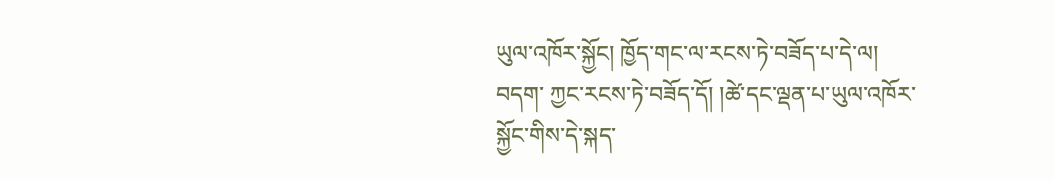ཡུལ་འཁོར་སྐྱོང། ཁྱོད་གང་ལ་རངས་ཏེ་བཟོད་པ་དེ་ལ། བདག་ ཀྱང་རངས་ཏེ་བཟོད་དོ། །ཚེ་དང་ལྡན་པ་ཡུལ་འཁོར་སྐྱོང་གིས་དེ་སྐད་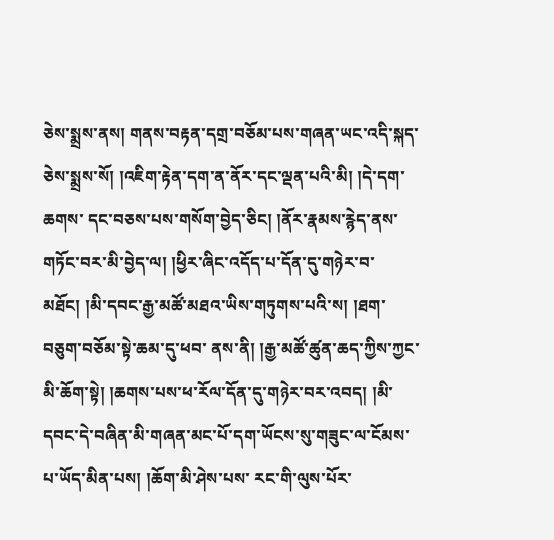ཅེས་སྨྲས་ནས། གནས་བརྟན་དགྲ་བཅོམ་པས་གཞན་ཡང་འདི་སྐད་ཅེས་སྨྲས་སོ། །འཇིག་རྟེན་དག་ན་ནོར་དང་ལྡན་པའི་མི། །དེ་དག་ཆགས་ དང་བཅས་པས་གསོག་བྱེད་ཅིང། །ནོར་རྣམས་རྙེད་ནས་གཏོང་བར་མི་བྱེད་ལ། །ཕྱིར་ཞིང་འདོད་པ་དོན་དུ་གཉེར་བ་མཐོང། །མི་དབང་རྒྱ་མཚོ་མཐའ་ཡིས་གཏུགས་པའི་ས། །ཐག་བཅུག་བཅོམ་སྟེ་ཆམ་དུ་ཕབ་ ནས་ནི། །རྒྱ་མཚོ་ཚུན་ཆད་ཀྱིས་ཀྱང་མི་ཆོག་སྟེ། །ཆགས་པས་ཕ་རོལ་དོན་དུ་གཉེར་བར་འབད། །མི་དབང་དེ་བཞིན་མི་གཞན་མང་པོ་དག་ཡོངས་སུ་གཟུང་ལ་ངོམས་པ་ཡོད་མིན་པས། །ཆོག་མི་ཤེས་པས་ རང་གི་ལུས་པོར་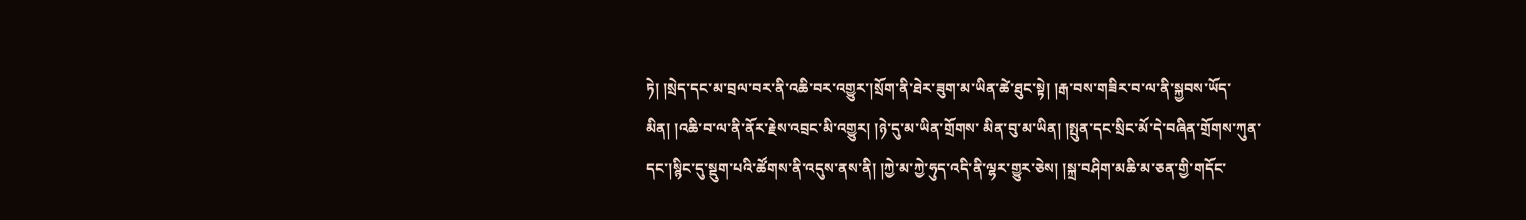ཏེ། །སྲེད་དང་མ་བྲལ་བར་ནི་འཆི་བར་འགྱུར་།སྲོག་ནི་ཐེར་ཟུག་མ་ཡིན་ཚེ་ཐུང་སྟེ། །རྒ་བས་གཟིར་བ་ལ་ནི་སྐྱབས་ཡོད་མིན། །འཆི་བ་ལ་ནི་ནོར་རྗེས་འབྲང་མི་འགྱུར། །ཉེ་དུ་མ་ཡིན་གྲོགས་ མིན་བུ་མ་ཡིན། །སྤུན་དང་སྲིང་མོ་དེ་བཞིན་གྲོགས་ཀུན་དང་།སྙིང་དུ་སྡུག་པའི་ཚོགས་ནི་འདུས་ནས་ནི། །ཀྱེ་མ་ཀྱེ་ཧུད་འདི་ནི་ལྷར་གྱུར་ཅེས། །སྐྲ་བཤིག་མཆི་མ་ཅན་གྱི་གདོང་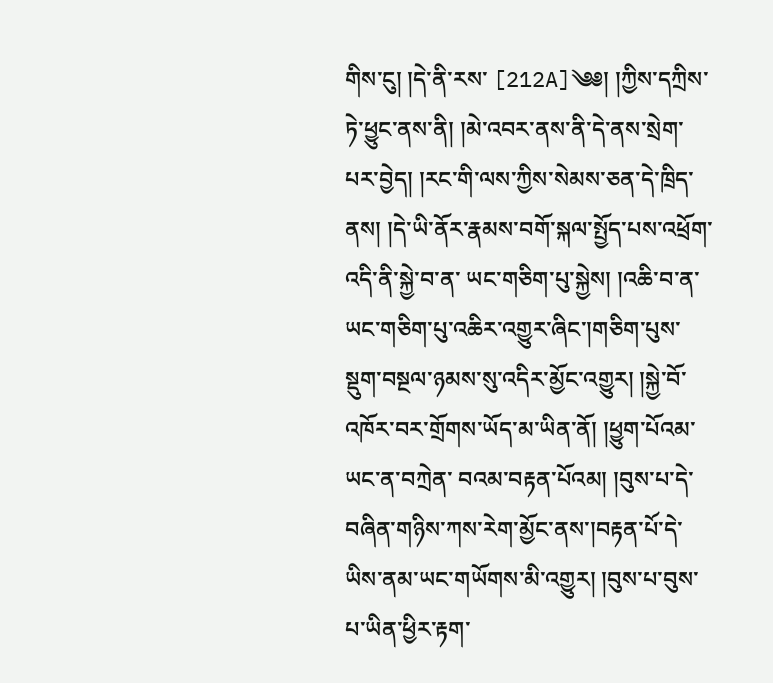གིས་ངུ། །དེ་ནི་རས་ [212A]༄༅། །ཀྱིས་དཀྲིས་ཏེ་ཕྱུང་ནས་ནི། །མེ་འབར་ནས་ནི་དེ་ནས་སྲེག་པར་བྱེད། །རང་གི་ལས་ཀྱིས་སེམས་ཅན་དེ་ཁྲིད་ནས། །དེ་ཡི་ནོར་རྣམས་བགོ་སྐལ་སྤྱོད་པས་འཕྲོག་འདི་ནི་སྐྱེ་བ་ན་ ཡང་གཅིག་པུ་སྐྱེས། །འཆི་བ་ན་ཡང་གཅིག་པུ་འཆིར་འགྱུར་ཞིང་།གཅིག་པུས་སྡུག་བསྔལ་ཉམས་སུ་འདིར་མྱོང་འགྱུར། །སྐྱེ་བོ་འཁོར་བར་གྲོགས་ཡོད་མ་ཡིན་ནོ། །ཕྱུག་པོའམ་ཡང་ན་བཀྲེན་ བའམ་བརྟན་པོའམ། །བུས་པ་དེ་བཞིན་གཉིས་ཀས་རེག་མྱོང་ནས་།བརྟན་པོ་དེ་ཡིས་ནམ་ཡང་གཡོགས་མི་འགྱུར། །བུས་པ་བུས་པ་ཡིན་ཕྱིར་རྟག་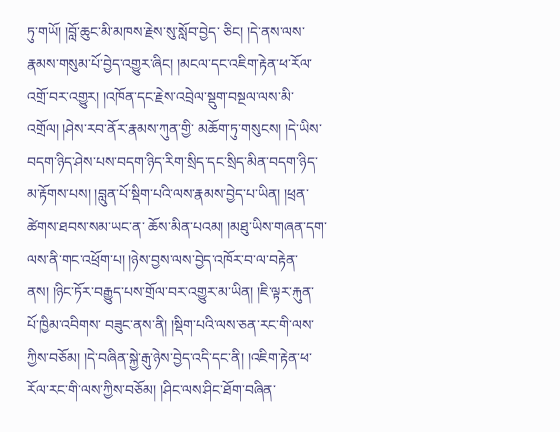ཏུ་གཡོ། །བློ་ཆུང་མི་མཁས་རྗེས་སུ་སློབ་བྱེད་ ཅིང། །དེ་ནས་ལས་རྣམས་གསུམ་པོ་བྱེད་འགྱུར་ཞིང། །མངལ་དང་འཇིག་རྟེན་ཕ་རོལ་འགྲོ་བར་འགྱུར། །འཁོན་དང་རྗེས་འབྲེལ་སྡུག་བསྔལ་ལས་མི་འགྲོལ། །ཤེས་རབ་ནོར་རྣམས་ཀུན་གྱི་ མཆོག་ཏུ་གསུངས། །དེ་ཡིས་བདག་ཉིད་ཤེས་པས་བདག་ཉིད་རིག་སྲིད་དང་སྲིད་མིན་བདག་ཉིད་མ་རྟོགས་པས། །བླུན་པོ་སྡིག་པའི་ལས་རྣམས་བྱེད་པ་ཡིན། །ཕྲན་ཚེགས་ཐབས་སམ་ཡང་ན་ ཆོས་མིན་པའམ། །མཐུ་ཡིས་གཞན་དག་ལས་ནི་གང་འཕྲོག་པ། །ཉེས་བྱས་ལས་བྱེད་འཁོར་བ་ལ་བརྟེན་ནས། །ཉིང་ཏོར་བརྒྱུད་པས་གྲོལ་བར་འགྱུར་མ་ཡིན། །ཇི་ལྟར་རྐུན་པོ་ཁྱིམ་འབིགས་ བཟུང་ནས་ནི། །སྡིག་པའི་ལས་ཅན་རང་གི་ལས་ཀྱིས་བཅོམ། །དེ་བཞིན་སྐྱེ་རྒུ་ཉེས་བྱེད་འདི་དང་ནི། །འཇིག་རྟེན་ཕ་རོལ་རང་གི་ལས་ཀྱིས་བཅོམ། །ཤིང་ལས་ཤིང་ཐོག་བཞིན་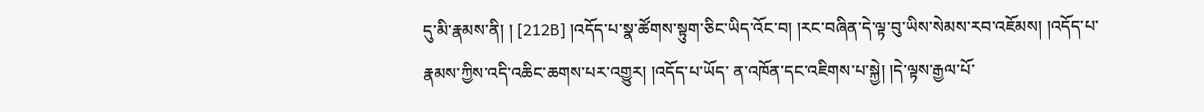དུ་མི་རྣམས་ནི། ། [212B] །འདོད་པ་སྣ་ཚོགས་སྟུག་ཅིང་ཡིད་འོང་བ། །རང་བཞིན་དེ་ལྟ་བུ་ཡིས་སེམས་རབ་འཇོམས། །འདོད་པ་རྣམས་ཀྱིས་འདི་འཆིང་ཆགས་པར་འགྱུར། །འདོད་པ་ཡོད་ ན་འཁོན་དང་འཇིགས་པ་སྐྱེ། །དེ་ལྟས་རྒྱལ་པོ་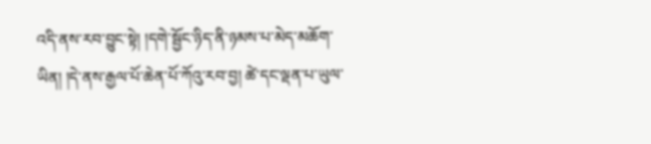འདི་ནས་རབ་བྱུང་སྟེ། །དགེ་སྦྱོང་ཉིད་ནི་ཉམས་པ་མེད་མཆོག་ཡིན། །དེ་ནས་རྒྱལ་པོ་ཆེན་པོ་ཀོའུ་རབ་བྱ། ཚེ་དང་ལྡན་པ་ཡུལ་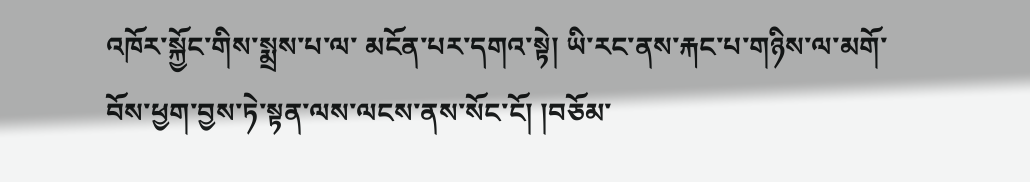འཁོར་སྐྱོང་གིས་སྨྲས་པ་ལ་ མངོན་པར་དགའ་སྟེ། ཡི་རང་ནས་རྐང་པ་གཉིས་ལ་མགོ་བོས་ཕྱག་བྱས་ཏེ་སྟན་ལས་ལངས་ནས་སོང་ངོ། །བཅོམ་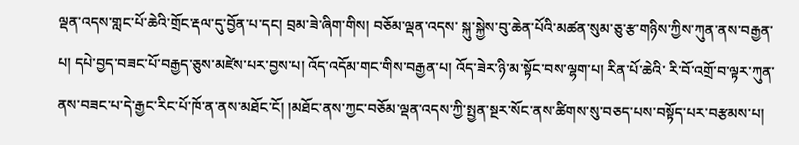ལྡན་འདས་གླང་པོ་ཆེའི་གྲོང་རྡལ་དུ་བྱོན་པ་དང། བྲམ་ཟེ་ཞིག་གིས། བཅོམ་ལྡན་འདས་ སྐུ་སྐྱེས་བུ་ཆེན་པོའི་མཚན་སུམ་ཅུ་རྩ་གཉིས་ཀྱིས་ཀུན་ནས་བརྒྱན་པ། དཔེ་བྱད་བཟང་པོ་བརྒྱད་ཅུས་མཛེས་པར་བྱས་པ། འོད་འདོམ་གང་གིས་བརྒྱན་པ། འོད་ཟེར་ཉི་མ་སྟོང་བས་ལྷག་པ། རིན་པོ་ཆེའི་ རི་བོ་འགྲོ་བ་ལྟར་ཀུན་ནས་བཟང་པ་དེ་རྒྱང་རིང་པོ་ཁོ་ན་ནས་མཐོང་ངོ། །མཐོང་ནས་ཀྱང་བཅོམ་ལྡན་འདས་ཀྱི་སྤྱན་སྔར་སོང་ནས་ཚིགས་སུ་བཅད་པས་བསྟོད་པར་བརྩམས་པ།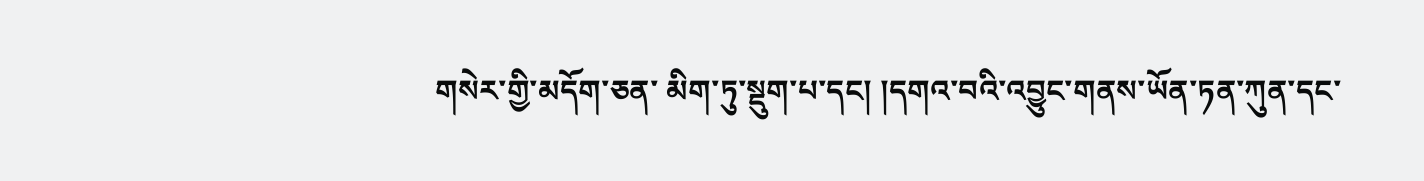གསེར་གྱི་མདོག་ཅན་ མིག་ཏུ་སྡུག་པ་དང། །དགའ་བའི་འབྱུང་གནས་ཡོན་ཏན་ཀུན་དང་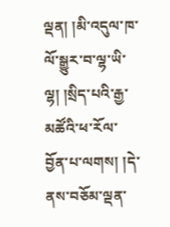ལྡན། །མི་འདུལ་ཁ་ལོ་སྒྱུར་བ་ལྷ་ཡི་ལྷ། །སྲིད་པའི་རྒྱ་མཚོའི་ཕ་རོལ་བྱོན་པ་ལགས། །དེ་ནས་བཅོམ་ལྡན་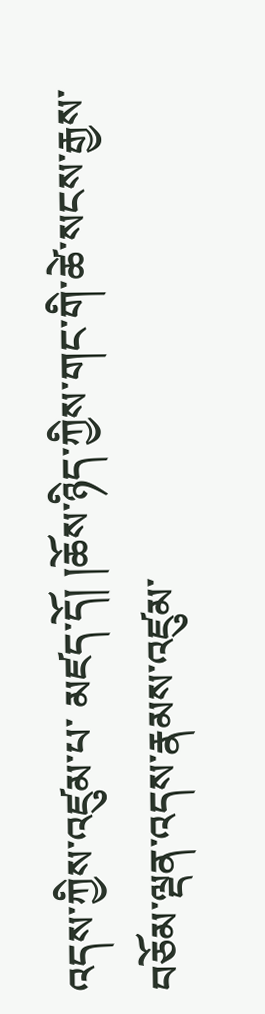འདས་ཀྱིས་འཛུམ་པ་ མཛད་དོ། །ཆོས་ཉིད་ཀྱིས་གང་གི་ཚེ་སངས་རྒྱས་བཅོམ་ལྡན་འདས་རྣམས་འཛུམ་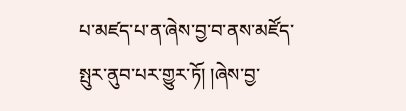པ་མཛད་པ་ན་ཞེས་བྱ་བ་ནས་མཛོད་སྤུར་ནུབ་པར་གྱུར་ཏོ། །ཞེས་བྱ་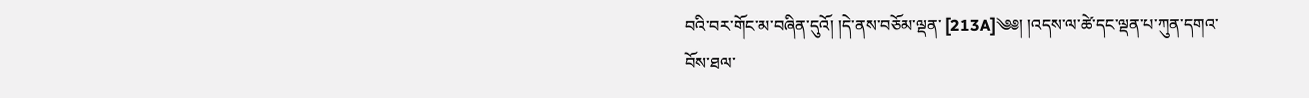བའི་བར་གོང་མ་བཞིན་དུའོ། །དེ་ནས་བཅོམ་ལྡན་ [213A]༄༅། །འདས་ལ་ཚེ་དང་ལྡན་པ་ཀུན་དགའ་བོས་ཐལ་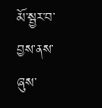མོ་སྦྱར་བ་བྱས་ནས་ཞུས་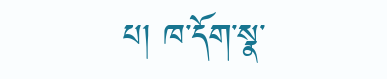པ། ཁ་དོག་སྣ་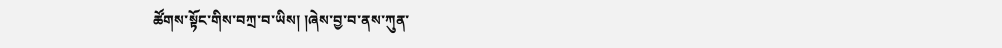ཚོགས་སྟོང་གིས་བཀྲ་བ་ཡིས། །ཞེས་བྱ་བ་ནས་ཀུན་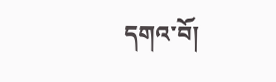དགའ་བོ།